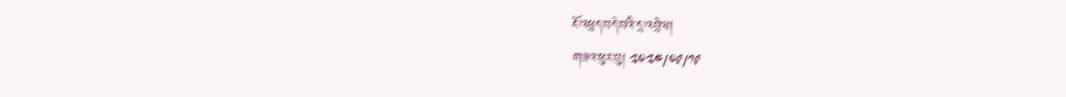ངོ་འཕྲད་བདེ་བའི་དྲ་འབྲེལ།
གཟའ་ཕུར་བུ། ༢༠༢༤/༠༩/༡༩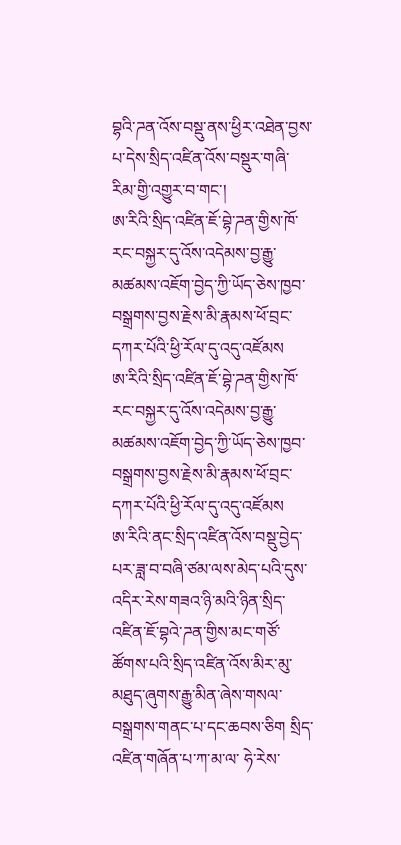བྷའི་ཌན་འོས་བསྡུ་ནས་ཕྱིར་འཐེན་བྱས་པ་དེས་སྲིད་འཛིན་འོས་བསྡུར་གཞི་རིམ་གྱི་འགྱུར་བ་གང་།
ཨ་རིའི་སྲིད་འཛིན་ཇོ་བྷེ་ཌན་གྱིས་ཁོ་རང་བསྐྱར་དུ་འོས་འདེམས་བྱ་རྒྱུ་མཚམས་འཇོག་བྱེད་ཀྱི་ཡོད་ཅེས་ཁྱབ་བསྒྲགས་བྱས་རྗེས་མི་རྣམས་ཕོ་བྲང་དཀར་པོའི་ཕྱི་རོལ་དུ་འདུ་འཛོམས
ཨ་རིའི་སྲིད་འཛིན་ཇོ་བྷེ་ཌན་གྱིས་ཁོ་རང་བསྐྱར་དུ་འོས་འདེམས་བྱ་རྒྱུ་མཚམས་འཇོག་བྱེད་ཀྱི་ཡོད་ཅེས་ཁྱབ་བསྒྲགས་བྱས་རྗེས་མི་རྣམས་ཕོ་བྲང་དཀར་པོའི་ཕྱི་རོལ་དུ་འདུ་འཛོམས
ཨ་རིའི་ནང་སྲིད་འཛིན་འོས་བསྡུ་བྱེད་པར་ཟླ་བ་བཞི་ཙམ་ལས་མེད་པའི་དུས་འདིར་རེས་གཟའ་ཉི་མའི་ཉིན་སྲིད་འཛིན་ཇོ་བྷའེ་ཌན་གྱིས་མང་གཙོ་ཚོགས་པའི་སྲིད་འཛིན་འོས་མིར་མུ་མཐུད་ཞུགས་རྒྱུ་མིན་ཞེས་གསལ་བསྒྲགས་གནང་པ་དང་ཆབས་ཅིག སྲིད་འཛིན་གཞོན་པ་ཀ་མ་ལ་ ཧེ་རེས་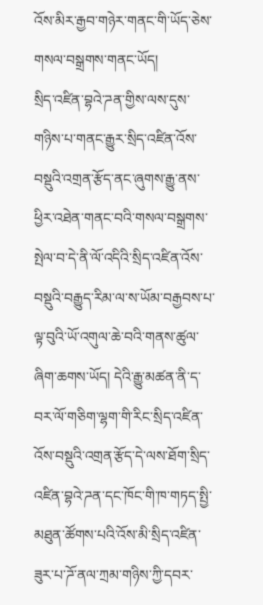འོས་མིར་རྒྱབ་གཉེར་གནང་གི་ཡོད་ཅེས་གསལ་བསྒྲགས་གནང་ཡོད།
སྲིད་འཛིན་བྷའེ་ཌན་གྱིས་ལས་དུས་གཉིས་པ་གནང་རྒྱུར་སྲིད་འཛིན་འོས་བསྡུའི་འགྲན་རྩོད་ནང་ཞུགས་རྒྱུ་ནས་ཕྱིར་འཐེན་གནང་བའི་གསལ་བསྒྲགས་སྤེལ་བ་དེ་ནི་ལོ་འདིའི་སྲིད་འཛིན་འོས་བསྡུའི་བརྒྱུད་རིམ་ལ་ས་ཡོམ་བརྒྱབས་པ་ལྟ་བུའི་ཡོ་འགུལ་ཆེ་བའི་གནས་ཚུལ་ཞིག་ཆགས་ཡོད། དེའི་རྒྱུ་མཚན་ནི་ད་བར་ལོ་གཅིག་ལྷག་གི་རིང་སྲིད་འཛིན་འོས་བསྡུའི་འགྲན་རྩོད་དེ་ལས་ཐོག་སྲིད་འཛིན་བྷའེ་ཌན་དང་ཁོང་གི་ཁ་གཏད་སྤྱི་མཐུན་ཚོགས་པའི་འོས་མི་སྲིད་འཛིན་ཟུར་པ་ཌོ་ནལ་ཀྲམ་གཉིས་ཀྱི་དབར་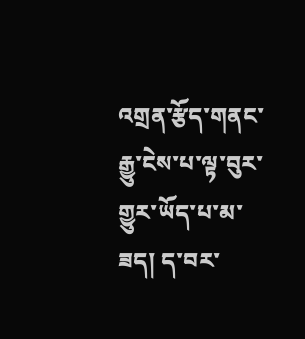འགྲན་རྩོད་གནང་རྒྱུ་ངེས་པ་ལྟ་བུར་གྱུར་ཡོད་པ་མ་ཟད། ད་བར་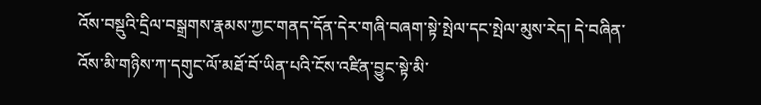འོས་བསྡུའི་དྲིལ་བསྒྲགས་རྣམས་ཀྱང་གནད་དོན་དེར་གཞི་བཞག་སྟེ་སྤེལ་དང་སྤེལ་མུས་རེད། དེ་བཞིན་འོས་མི་གཉིས་ཀ་དགུང་ལོ་མཐོ་བོ་ཡིན་པའི་ངོས་འཛིན་བྱུང་སྟེ་མི་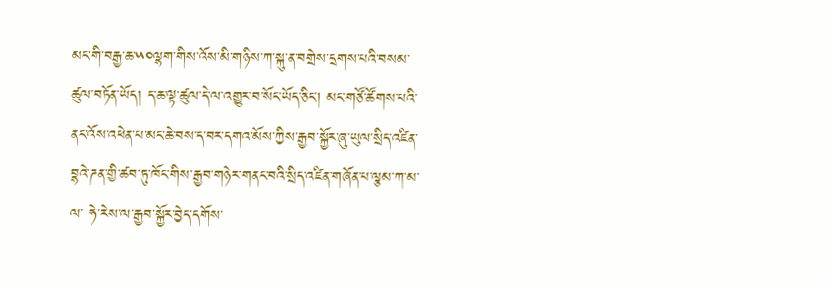མང་གི་བརྒྱ་ཆ་༥༠ལྷག་གིས་འོས་མི་གཉིས་ཀ་སྐུ་ན་བགྲེས་དྲགས་པའི་བསམ་ཚུལ་བཏོན་ཡོད། ད་ཆ་ལྟ་ཚུལ་དེ་ལ་འགྱུར་བ་སོང་ཡོད་ཅིང། མང་གཙོ་ཚོགས་པའི་ནང་འོས་འཕེན་པ་མང་ཆེ་བས་ད་བར་དགའ་མོས་ཀྱིས་རྒྱབ་སྐྱོར་ཞུ་ཡུལ་སྲིད་འཛིན་བྷའེ་ཌན་གྱི་ཚབ་ཏུ་ཁོང་གིས་རྒྱབ་གཉེར་གནང་བའི་སྲིད་འཛིན་གཞོན་པ་ལྕམ་ཀ་མ་ལ་ ཧེ་རེས་ལ་རྒྱབ་སྐྱོར་བྱེད་དགོས་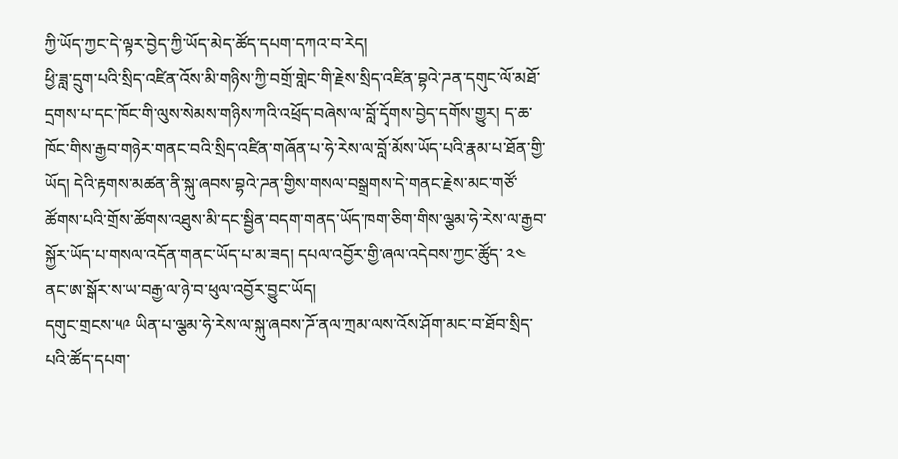ཀྱི་ཡོད་ཀྱང་དེ་ལྟར་བྱེད་ཀྱི་ཡོད་མེད་ཚོད་དཔག་དཀའ་བ་རེད།
ཕྱི་ཟླ་དྲུག་པའི་སྲིད་འཛིན་འོས་མི་གཉིས་ཀྱི་བགྲོ་གླེང་གི་རྗེས་སྲིད་འཛིན་བྷའེ་ཌན་དགུང་ལོ་མཐོ་དྲགས་པ་དང་ཁོང་གི་ལུས་སེམས་གཉིས་ཀའི་འཕྲོད་བཞེས་ལ་བློ་དྭོགས་བྱེད་དགོས་གྱུར། ད་ཆ་ཁོང་གིས་རྒྱབ་གཉེར་གནང་བའི་སྲིད་འཛིན་གཞོན་པ་ཧེ་རེས་ལ་བློ་མོས་ཡོད་པའི་རྣམ་པ་ཐོན་གྱི་ཡོད། དེའི་རྟགས་མཚན་ནི་སྐུ་ཞབས་བྷའེ་ཌན་གྱིས་གསལ་བསྒྲགས་དེ་གནང་རྗེས་མང་གཙོ་ཚོགས་པའི་གྲོས་ཚོགས་འཐུས་མི་དང་སྦྱིན་བདག་གནད་ཡོད་ཁག་ཅིག་གིས་ལྕམ་ཧེ་རེས་ལ་རྒྱབ་སྐྱོར་ཡོད་པ་གསལ་འདོན་གནང་ཡོད་པ་མ་ཟད། དཔལ་འབྱོར་གྱི་ཞལ་འདེབས་ཀྱང་ཚོུད་ ༢༤ ནང་ཨ་སྒོར་ས་ཡ་བརྒྱ་ལ་ཉེ་བ་ཕུལ་འབྱོར་བྱུང་ཡོད།
དགུང་གྲངས་༥༩ ཡིན་པ་ལྕམ་ཧེ་རེས་ལ་སྐུ་ཞབས་ཌོ་ནལ་ཀྲམ་ལས་འོས་ཤོག་མང་བ་ཐོབ་སྲིད་པའི་ཚོད་དཔག་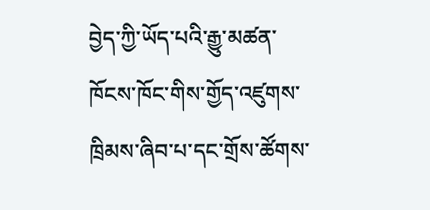བྱེད་ཀྱི་ཡོད་པའི་རྒྱུ་མཚན་ཁོངས་ཁོང་གིས་གྱོད་འཛུགས་ཁྲིམས་ཞིབ་པ་དང་གྲོས་ཚོགས་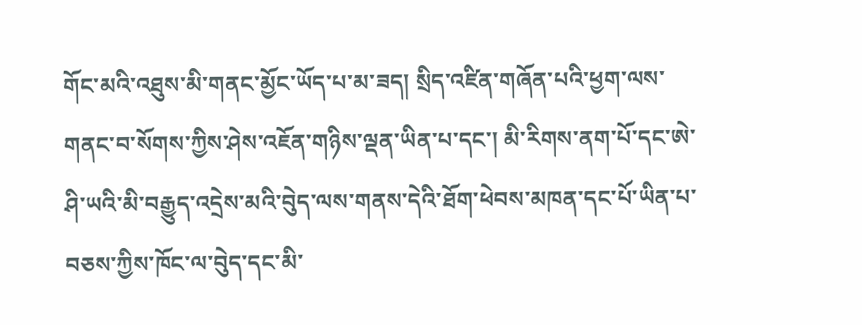གོང་མའི་འཐུས་མི་གནང་མྱོང་ཡོད་པ་མ་ཟད། སྲིད་འཛིན་གཞོན་པའི་ཕྱག་ལས་གནང་བ་སོགས་ཀྱིས་ཤེས་འཇོན་གཉིས་ལྡན་ཡིན་པ་དང་། མི་རིགས་ནག་པོ་དང་ཨེ་ཤི་ཡའི་མི་བརྒྱུད་འདྲེས་མའི་བེུད་ལས་གནས་དེའི་ཐོག་ཕེབས་མཁན་དང་པོ་ཡིན་པ་བཅས་ཀྱིས་ཁོང་ལ་བེུད་དང་མི་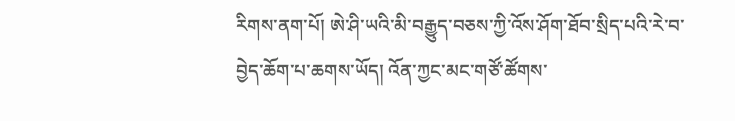རིགས་ནག་པོ། ཨེ་ཤི་ཡའི་མི་བརྒྱུད་བཅས་ཀྱི་འོས་ཤོག་ཐོབ་སྲིད་པའི་རེ་བ་བྱེད་ཆོག་པ་ཆགས་ཡོད། འོན་ཀྱང་མང་གཙོ་ཚོགས་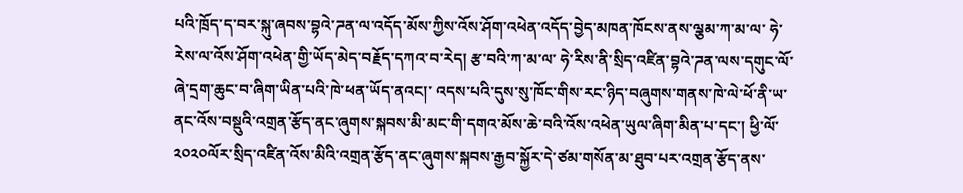པའི་ཁྲོད་ད་བར་སྐུ་ཞབས་བྷའེ་ཌན་ལ་འདོད་མོས་ཀྱིས་འོས་ཤོག་འཕེན་འདོད་བྱེད་མཁན་ཁོངས་ནས་ལྕམ་ཀ་མ་ལ་ ཧེ་རེས་ལ་འོས་ཤོག་འཕེན་གྱི་ཡོད་མེད་བརྗོད་དཀའ་བ་རེད། རྩ་བའི་ཀ་མ་ལ་ ཧེ་རིས་ནི་སྲིད་འཛིན་བྷའེ་ཌན་ལས་དགུང་ལོ་ཞེ་དྲག་ཆུང་བ་ཞིག་ཡིན་པའི་ཁེ་ཕན་ཡོད་ནའང།་ འདས་པའི་དུས་སུ་ཁོང་གིས་རང་ཉིད་བཞུགས་གནས་ཁེ་ལེ་ཕོ་ནི་ཡ་ནང་འོས་བསྡུའི་འགྲན་རྩོད་ནང་ཞུགས་སྐབས་མི་མང་གི་དགའ་མོས་ཆེ་བའི་འོས་འཕེན་ཡུལ་ཞིག་མིན་པ་དང་། ཕྱི་ལོ་༢༠༢༠ལོར་སྲིད་འཛིན་འོས་མིའི་འགྲན་རྩོད་ནང་ཞུགས་སྐབས་རྒྱབ་སྐྱོར་དེ་ཙམ་གསོན་མ་ཐུབ་པར་འགྲན་རྩོད་ནས་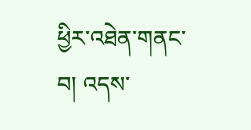ཕྱིར་འཐེན་གནང་བ། འདས་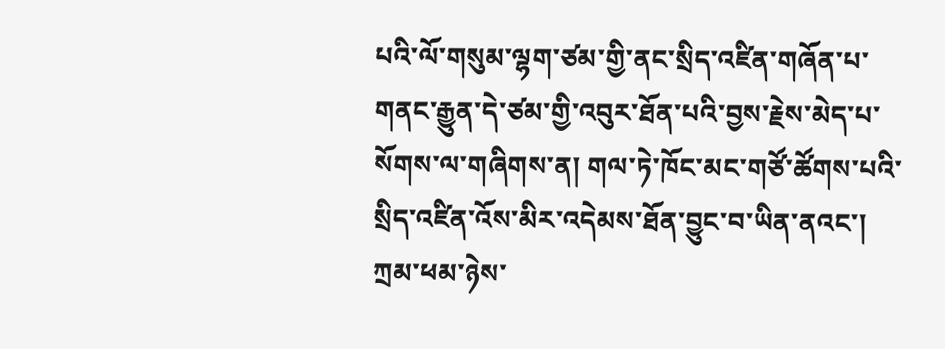པའི་ལོ་གསུམ་ལྷག་ཙམ་གྱི་ནང་སྲིད་འཛིན་གཞོན་པ་གནང་རྒྱུན་དེ་ཙམ་གྱི་འབུར་ཐོན་པའི་བྱས་རྗེས་མེད་པ་སོགས་ལ་གཞིགས་ན། གལ་ཏེ་ཁོང་མང་གཙོ་ཚོགས་པའི་སྲིད་འཛིན་འོས་མིར་འདེམས་ཐོན་བྱུང་བ་ཡིན་ནའང་། ཀྲམ་ཕམ་ཉེས་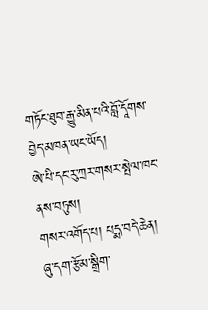གཏོང་ཐུབ་རྒྱུ་མིན་པའི་བློ་དཱོགས་བྱེད་མཁན་ཡང་ཡོད།
ཨེ་པི་དང་རུ་ཀྲར་གསར་སྤེལ་ཁང་ནས་བཏུས།
གསར་འགོད་པ། པདྨ་བདེ་ཆེན།
ཞུ་དག་རྩོམ་སྒྲིག་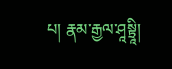པ། རྣམ་རྒྱལ་ཤཱསྟྲཱི།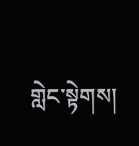གླེང་སྟེགས།